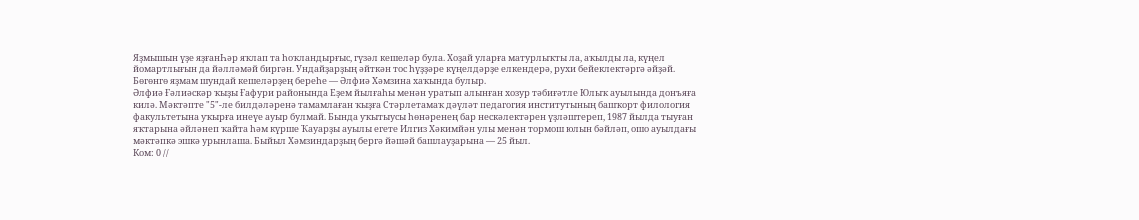Яҙмышын үҙе яҙғанҺәр яҡлап та һоҡландырғыс, гүзәл кешеләр була. Хоҙай уларға матурлыҡты ла, аҡылды ла, күңел йомартлығын да йәлләмәй биргән. Ундайҙарҙың әйткән тос һүҙҙәре күңелдәрҙе елкендерә, рухи бейеклектәргә әйҙәй. Бөгөнгө яҙмам шундай кешеләрҙең береһе — Әлфиә Хәмзина хаҡында булыр.
Әлфиә Ғәлиәскәр ҡыҙы Ғафури районында Еҙем йылғаһы менән уратып алынған хозур тәбиғәтле Юлыҡ ауылында донъяға килә. Мәктәпте "5"-ле билдәләренә тамамлаған ҡыҙға Стәрлетамаҡ дәүләт педагогия институтының башҡорт филология факультетына уҡырға инеүе ауыр булмай. Бында уҡытыусы һөнәренең бар нескәлектәрен үҙләштереп, 1987 йылда тыуған яҡтарына әйләнеп ҡайта һәм күрше Ҡауарҙы ауылы егете Илгиз Хәкимйән улы менән тормош юлын бәйләп, ошо ауылдағы мәктәпкә эшкә урынлаша. Быйыл Хәмзиндарҙың бергә йәшәй башлауҙарына — 25 йыл.
Ком: 0 //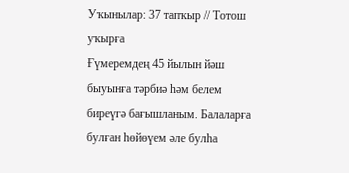Уҡынылар: 37 тапҡыр // Тотош уҡырға
Ғүмеремдең 45 йылын йәш быуынға тәрбиә һәм белем биреүгә бағышланым. Балаларға булған һөйөүем әле булһа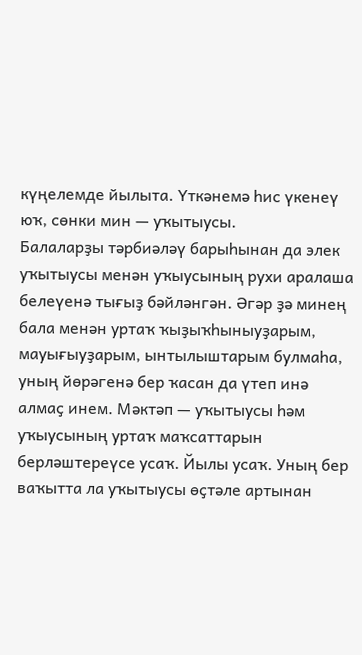күңелемде йылыта. Үткәнемә һис үкенеү юҡ, сөнки мин — уҡытыусы.
Балаларҙы тәрбиәләү барыһынан да элек уҡытыусы менән уҡыусының рухи аралаша белеүенә тығыҙ бәйләнгән. Әгәр ҙә минең бала менән уртаҡ ҡыҙыҡһыныуҙарым, мауығыуҙарым, ынтылыштарым булмаһа, уның йөрәгенә бер ҡасан да үтеп инә алмаҫ инем. Мәктәп — уҡытыусы һәм уҡыусының уртаҡ маҡсаттарын берләштереүсе усаҡ. Йылы усаҡ. Уның бер ваҡытта ла уҡытыусы өҫтәле артынан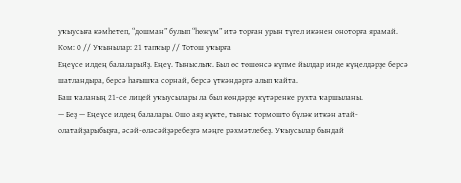уҡыусыға кәмһетеп, “дошман” булып “һөжүм” итә торған урын түгел икәнен оноторға ярамай.
Ком: 0 // Уҡынылар: 21 тапҡыр // Тотош уҡырға
Еңеүсе илдең балаларыЯҙ. Еңеү. Тыныслыҡ. Был өс төшөнсә күпме йылдар инде күңелдәрҙе берсә шатландыра, берсә һағышҡа сорнай, берсә үткәндәргә алып ҡайта.
Баш ҡаланың 21-се лицей уҡыусылары ла был көндәрҙе күтәренке рухта ҡаршыланы.
— Беҙ — Еңеүсе илдең балалары. Ошо аяҙ күкте, тыныс тормошто бүләк иткән атай-олатайҙарыбыҙға, әсәй-өләсәйҙәребеҙгә мәңге рәхмәтлебеҙ. Уҡыусылар бындай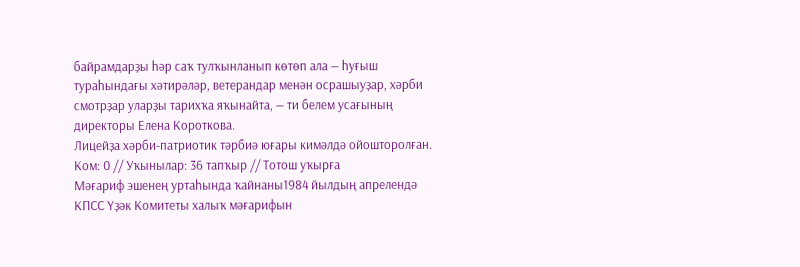байрамдарҙы һәр саҡ тулҡынланып көтөп ала — һуғыш тураһындағы хәтирәләр, ветерандар менән осрашыуҙар, хәрби смотрҙар уларҙы тарихҡа яҡынайта, — ти белем усағының директоры Елена Короткова.
Лицейҙа хәрби-патриотик тәрбиә юғары кимәлдә ойошторолған.
Ком: 0 // Уҡынылар: 36 тапҡыр // Тотош уҡырға
Мәғариф эшенең уртаһында ҡайнаны1984 йылдың апрелендә КПСС Үҙәк Комитеты халыҡ мәғарифын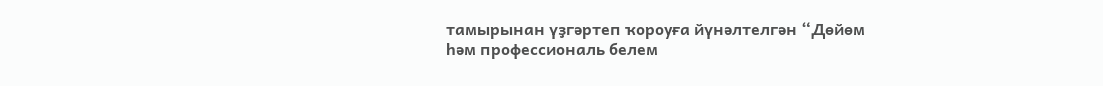тамырынан үҙгәртеп ҡороуға йүнәлтелгән “Дөйөм һәм профессиональ белем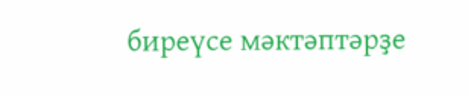биреүсе мәктәптәрҙе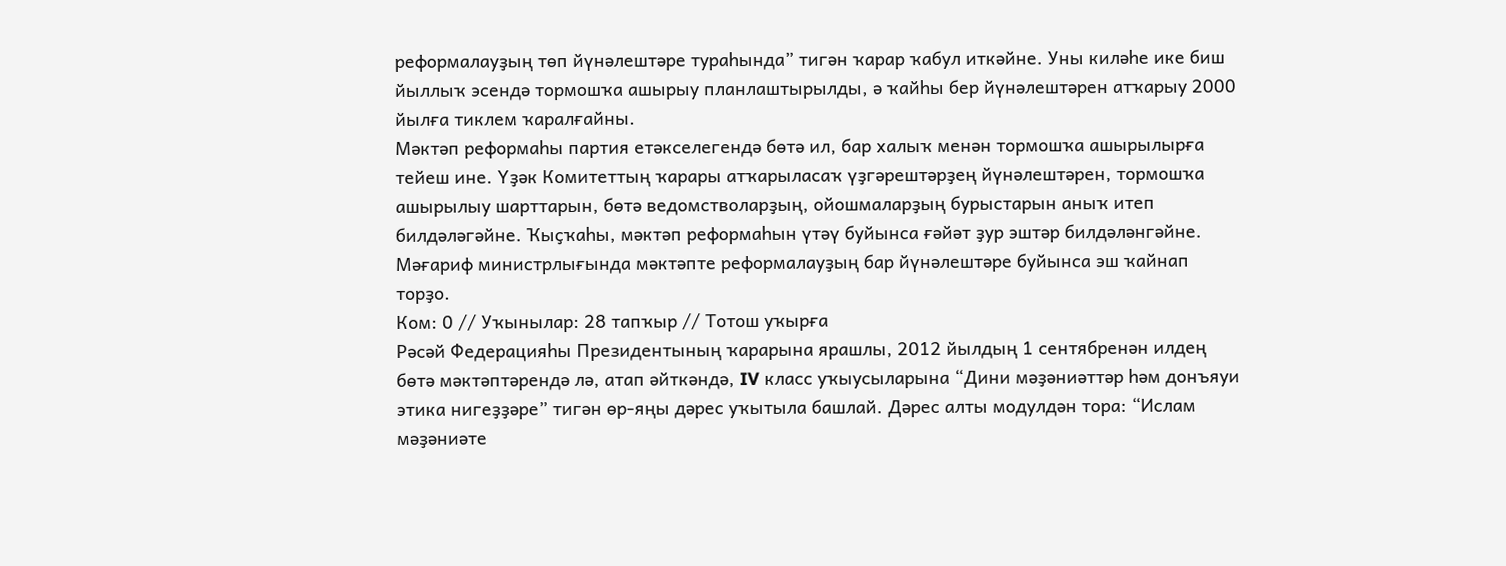реформалауҙың төп йүнәлештәре тураһында” тигән ҡарар ҡабул иткәйне. Уны киләһе ике биш йыллыҡ эсендә тормошҡа ашырыу планлаштырылды, ә ҡайһы бер йүнәлештәрен атҡарыу 2000 йылға тиклем ҡаралғайны.
Мәктәп реформаһы партия етәкселегендә бөтә ил, бар халыҡ менән тормошҡа ашырылырға тейеш ине. Үҙәк Комитеттың ҡарары атҡарыласаҡ үҙгәрештәрҙең йүнәлештәрен, тормошҡа ашырылыу шарттарын, бөтә ведомстволарҙың, ойошмаларҙың бурыстарын аныҡ итеп билдәләгәйне. Ҡыҫҡаһы, мәктәп реформаһын үтәү буйынса ғәйәт ҙур эштәр билдәләнгәйне.
Мәғариф министрлығында мәктәпте реформалауҙың бар йүнәлештәре буйынса эш ҡайнап торҙо.
Ком: 0 // Уҡынылар: 28 тапҡыр // Тотош уҡырға
Рәсәй Федерацияһы Президентының ҡарарына ярашлы, 2012 йылдың 1 сентябренән илдең бөтә мәктәптәрендә лә, атап әйткәндә, IV класс уҡыусыларына “Дини мәҙәниәттәр һәм донъяуи этика нигеҙҙәре” тигән өр-яңы дәрес уҡытыла башлай. Дәрес алты модулдән тора: “Ислам мәҙәниәте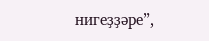нигеҙҙәре”,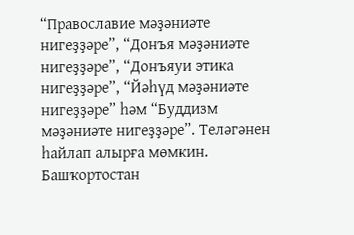“Православие мәҙәниәте нигеҙҙәре”, “Донъя мәҙәниәте нигеҙҙәре”, “Донъяуи этика нигеҙҙәре”, “Йәһүд мәҙәниәте нигеҙҙәре” һәм “Буддизм мәҙәниәте нигеҙҙәре”. Теләгәнен һайлап алырға мөмкин. Башҡортостан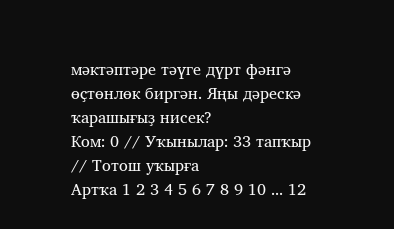мәктәптәре тәүге дүрт фәнгә өҫтөнлөк биргән. Яңы дәрескә ҡарашығыҙ нисек?
Ком: 0 // Уҡынылар: 33 тапҡыр // Тотош уҡырға
Артҡа 1 2 3 4 5 6 7 8 9 10 ... 12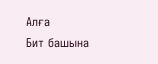Алға
Бит башына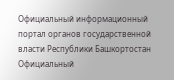Официальный информационный портал органов государственной власти Республики Башкортостан  Официальный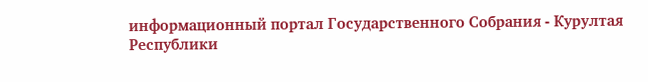информационный портал Государственного Собрания - Курултая Республики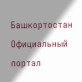Башкортостан  Официальный портал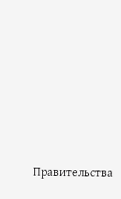Правительства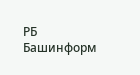РБ  Башинформ